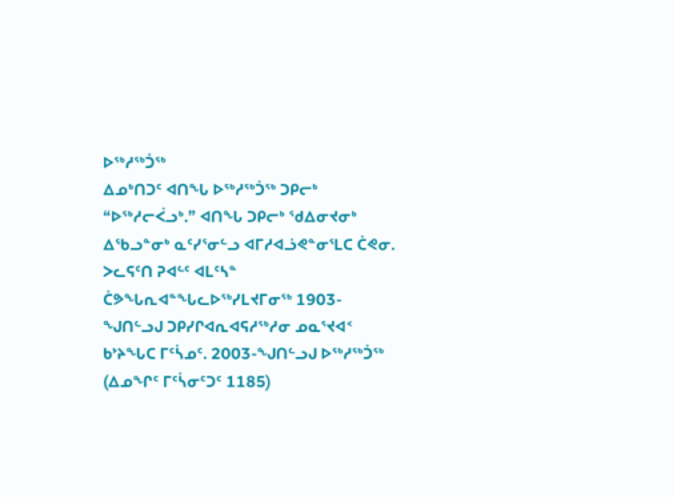ᐅᖅᓱᖅᑑᖅ
ᐃᓄᒃᑎᑐᑦ ᐊᑎᖓ ᐅᖅᓱᖅᑑᖅ ᑐᑭᓕᒃ “ᐅᖅᓱᓕᐹᓗᒃ.” ᐊᑎᖓ ᑐᑭᓕᒃ ᖁᐃᓂᔪᓂᒃ ᐃᖃᓗᓐᓂᒃ ᓇᑦᓯᕐᓂᓪᓗ ᐊᒥᓱᐊᓘᕙᓐᓂᕐᒪᑕ ᑖᕙᓂ.
ᐳᓚᕋᑦᑎ ᕈᐊᓪᑦ ᐊᒪᑦᓴᓐ ᑖᕗᖓᕆᐊᓐᖓᓚᐅᖅᓯᒪᔪᒥᓂᖅ 1903-ᖑᑎᓪᓗᒍ ᑐᑭᓯᒋᐊᕆᐊᕋᓱᖅᓱᓂ ᓄᓇᕐᔪᐊᑉ ᑲᔾᔨᖓᑕ ᒥᑦᓵᓄᑦ. 2003-ᖑᑎᓪᓗᒍ ᐅᖅᓱᖅᑑᖅ (ᐃᓄᖏᑦ ᒥᑦᓵᓂᑦᑐᑦ 1185)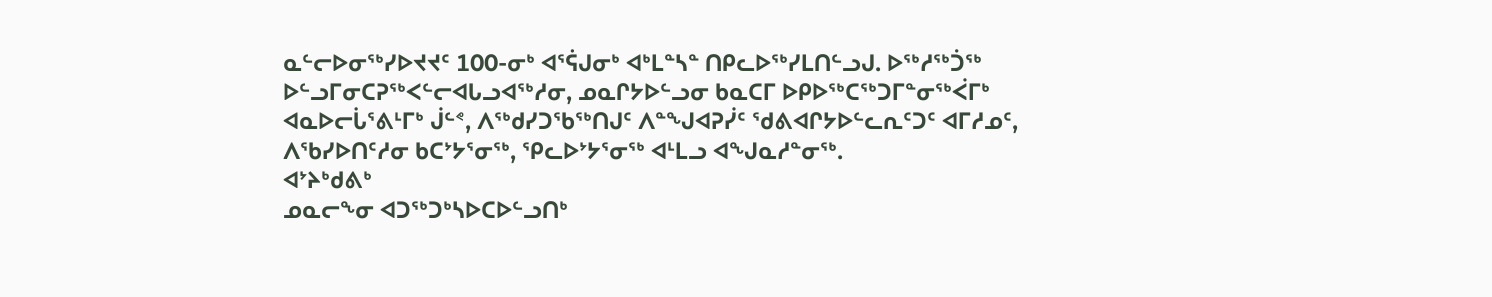ᓇᓪᓕᐅᓂᖅᓯᐅᔪᔪᑦ 100-ᓂᒃ ᐊᕐᕌᒍᓂᒃ ᐊᒃᒪᓐᓴᓐ ᑎᑭᓚᐅᖅᓯᒪᑎᓪᓗᒍ. ᐅᖅᓱᖅᑑᖅ ᐅᓪᓗᒥᓂᑕᕈᖅᐸᓪᓕᐊᒐᓗᐊᖅᓱᓂ, ᓄᓇᒋᔭᐅᓪᓗᓂ ᑲᓇᑕᒥ ᐅᑭᐅᖅᑕᖅᑐᒥᓐᓂᖅᐹᒥᒃ ᐊᓇᐅᓕᒑᕐᕕᒻᒥᒃ ᒎᓪᕝ, ᐱᖅᑯᓯᑐᖃᖅᑎᒍᑦ ᐱᓐᖑᐊᕈᓰᑦ ᖁᕕᐊᒋᔭᐅᓪᓚᕆᑦᑐᑦ ᐊᒥᓱᓄᑦ, ᐱᖃᓯᐅᑎᑦᓱᓂ ᑲᑕᔾᔭᕐᓂᖅ, ᕿᓚᐅᔾᔭᕐᓂᖅ ᐊᒻᒪᓗ ᐊᖑᓇᓱᓐᓂᖅ.
ᐊᔾᔨᒃᑯᕕᒃ
ᓄᓇᓕᖕᓂ ᐊᑐᖅᑐᒃᓴᐅᑕᐅᓪᓗᑎᒃ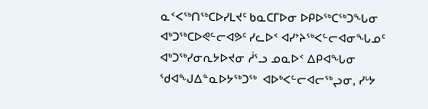ᓇᑉᐸᖅᑎᖅᑕᐅᓯᒪᔪᑦ ᑲᓇᑕᒥᐅᓂ ᐅᑭᐅᖅᑕᖅᑐᖓᓂ ᐊᒃᑐᖅᑕᐅᕙᓪᓕᐊᕗᑦ ᓯᓚᐅᑉ ᐊᓯᔾᔨᖅᐸᓪᓕᐊᓂᖓᓄᑦ ᐊᒃᑐᖅᓯᓂᕆᔭᐅᔪᓂ ᓲᕐᓗ ᓄᓇᐅᑉ ᐃᑭᐊᖓᓂ ᖁᐊᖑᐃᓐᓇᐅᔭᖅᑐᖅ  ᐊᐅᒃᐸᓪᓕᐊᓕᖅᖢᓂ, ᓯᒡᔭ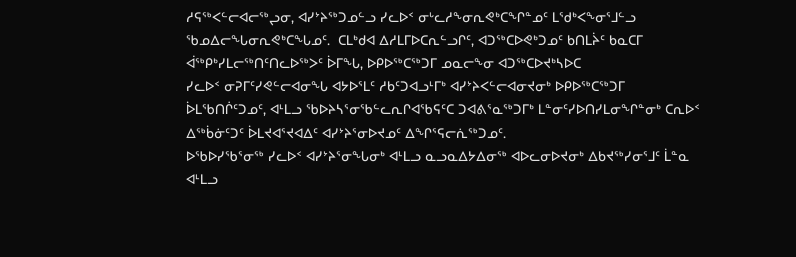ᓱᕋᖅᐸᓪᓕᐊᓕᖅᖢᓂ, ᐊᓯᔾᔨᖅᑐᓄᓪᓗ ᓯᓚᐅᑉ ᓂᒡᓚᓱᖕᓂᕆᕙᒃᑕᖏᓐᓄᑦ ᒪᖁᒃᐸᖕᓂᕐᒧᓪᓗ ᖃᓄᐃᓕᖓᓂᕆᕙᒃᑕᖓᓄᑦ.  ᑕᒪᒃᑯᐊ ᐃᓱᒪᒥᐅᑕᕆᓪᓗᒋᑦ, ᐊᑐᖅᑕᐅᕙᒃᑐᓄᑦ ᑲᑎᒪᔩᑦ ᑲᓇᑕᒥ ᐋᖅᑭᒃᓯᒪᓕᖅᑎᑦᑎᓚᐅᖅᐳᑦ ᐆᒥᖓ, ᐅᑭᐅᖅᑕᖅᑐᒥ ᓄᓇᓕᖕᓂ ᐊᑐᖅᑕᐅᔪᒃᓴᐅᑕ
ᓯᓚᐅᑉ ᓂᕈᒥᑦᓯᕙᓪᓕᐊᓂᖓ ᐊᔭᐅᕐᒪᑦ ᓱᑲᑦᑐᐊᓗᒻᒥᒃ ᐊᓯᔾᔨᐸᓪᓕᐊᓂᔪᓂᒃ ᐅᑭᐅᖅᑕᖅᑐᒥ ᐆᒪᖃᑎᒌᑦᑐᓄᑦ, ᐊᒻᒪᓗ ᖃᐅᔨᓴᕐᓂᖃᓪᓚᕆᒋᐊᖃᕋᑦᑕ ᑐᐊᕕᕐᓇᖅᑐᒥᒃ ᒪᓐᓂᑦᓯᐅᑎᓯᒪᓂᖏᓐᓂᒃ ᑕᕆᐅᑉ ᐃᖅᑳᓃᑦᑐᑦ ᐆᒪᔪᐊᕐᔪᐊᐃᑦ ᐊᓯᔾᔨᕐᓂᐅᔪᓄᑦ ᐃᖏᕐᕋᓕᕇᖅᑐᓄᑦ.
ᐅᖃᐅᓯᖃᕐᓂᖅ ᓯᓚᐅᑉ ᐊᓯᔾᔨᕐᓂᖓᓂᒃ ᐊᒻᒪᓗ ᓇᓗᓇᐃᔭᐃᓂᖅ ᐊᐅᓚᓂᐅᔪᓂᒃ ᐃᑲᔪᖅᓯᓂᕐᒧᑦ ᒫᓐᓇ ᐊᒻᒪᓗ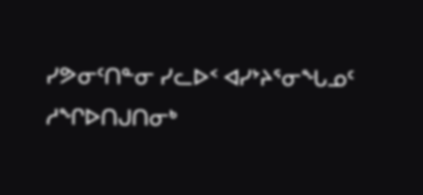ᓯᕗᓂᑦᑎᓐᓂ ᓯᓚᐅᑉ ᐊᓯᔾᔨᕐᓂᖓᓄᑦ ᓱᖏᐅᑎᒍᑎᓂᒃ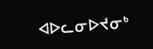ᐊᐅᓚᓂᐅᔪᓂᒃ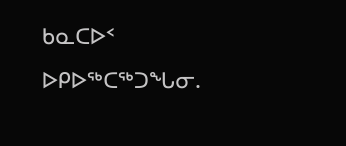ᑲᓇᑕᐅᑉ ᐅᑭᐅᖅᑕᖅᑐᖓᓂ.